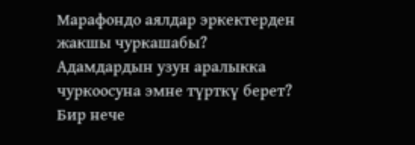Марафондо аялдар эркектерден жакшы чуркашабы?
Адамдардын узун аралыкка чуркоосуна эмне түрткү берет? Бир нече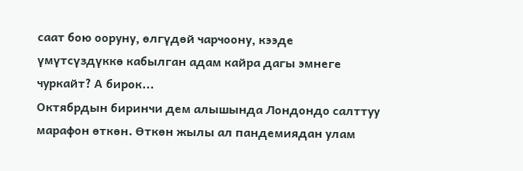саат бою ооруну, өлгүдөй чарчоону, кээде үмүтсүздүккө кабылган адам кайра дагы эмнеге чуркайт? А бирок...
Октябрдын биринчи дем алышында Лондондо салттуу марафон өткөн. Өткөн жылы ал пандемиядан улам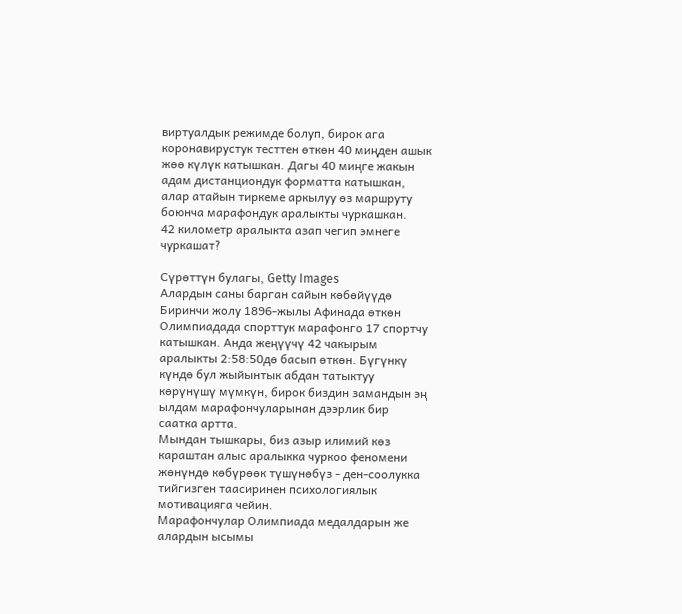виртуалдык режимде болуп, бирок ага коронавирустук тесттен өткөн 40 миңден ашык жөө күлүк катышкан. Дагы 40 миңге жакын адам дистанциондук форматта катышкан, алар атайын тиркеме аркылуу өз маршруту боюнча марафондук аралыкты чуркашкан.
42 километр аралыкта азап чегип эмнеге чуркашат?

Сүрөттүн булагы, Getty Images
Алардын саны барган сайын көбөйүүдө
Биринчи жолу 1896-жылы Афинада өткөн Олимпиадада спорттук марафонго 17 спортчу катышкан. Анда жеңүүчү 42 чакырым аралыкты 2:58:50дө басып өткөн. Бүгүнкү күндө бул жыйынтык абдан татыктуу көрүнүшү мүмкүн, бирок биздин замандын эң ылдам марафончуларынан дээрлик бир саатка артта.
Мындан тышкары, биз азыр илимий көз караштан алыс аралыкка чуркоо феномени жөнүндө көбүрөөк түшүнөбүз - ден-соолукка тийгизген таасиринен психологиялык мотивацияга чейин.
Марафончулар Олимпиада медалдарын же алардын ысымы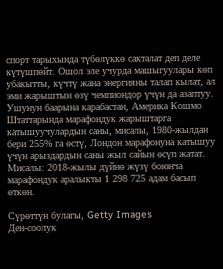спорт тарыхында түбөлүккө сакталат деп деле күтүшпөйт. Ошол эле учурда машыгуулары көп убакытты, күчтү жана энергияны талап кылат, ал эми жарыштын өзү чемпиондор үчүн да азаптуу.
Ушунун баарына карабастан, Америка Кошмо Штаттарында марафондук жарыштарга катышуучулардын саны, мисалы, 1980-жылдан бери 255% га өстү, Лондон марафонуна катышуу үчүн арыздардын саны жыл сайын өсүп жатат.
Мисалы: 2018-жылы дүйнө жүзү боюнча марафондук аралыкты 1 298 725 адам басып өткөн.

Сүрөттүн булагы, Getty Images
Ден-соолук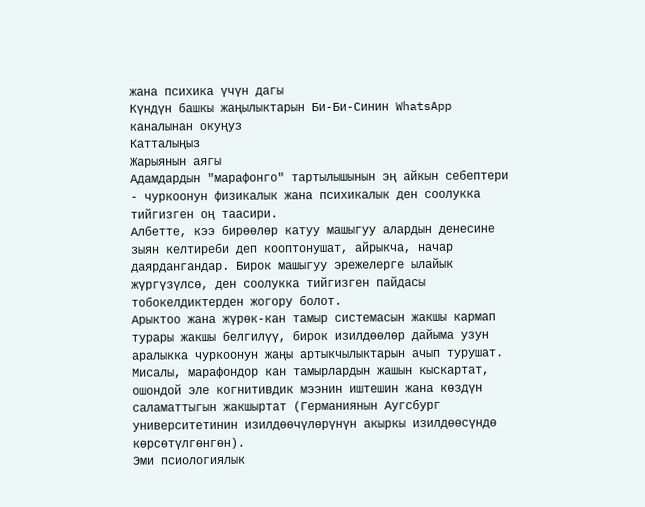жана психика үчүн дагы
Күндүн башкы жаңылыктарын Би-Би-Синин WhatsApp каналынан окуңуз
Катталыңыз
Жарыянын аягы
Адамдардын "марафонго" тартылышынын эң айкын себептери - чуркоонун физикалык жана психикалык ден соолукка тийгизген оң таасири.
Албетте, кээ бирөөлөр катуу машыгуу алардын денесине зыян келтиреби деп кооптонушат, айрыкча, начар даярдангандар. Бирок машыгуу эрежелерге ылайык жүргүзүлсө, ден соолукка тийгизген пайдасы тобокелдиктерден жогору болот.
Арыктоо жана жүрөк-кан тамыр системасын жакшы кармап турары жакшы белгилүү, бирок изилдөөлөр дайыма узун аралыкка чуркоонун жаңы артыкчылыктарын ачып турушат.
Мисалы, марафондор кан тамырлардын жашын кыскартат, ошондой эле когнитивдик мээнин иштешин жана көздүн саламаттыгын жакшыртат (Германиянын Аугсбург университетинин изилдөөчүлөрүнүн акыркы изилдөөсүндө көрсөтүлгөнгөн).
Эми псиологиялык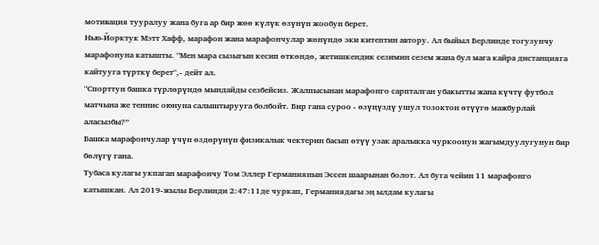мотивация тууралуу жана буга ар бир жөө күлүк өзүнүн жообун берет.
Нью-Йорктук Мэтт Хафф, марафон жана марафончулар жөнүндө эки китептин автору. Ал быйыл Берлинде тогузунчу марафонуна катышты. "Мен мара сызыгын кесип өткөндө, жетишкендик сезимин сезем жана бул мага кайра дистанцияга кайтууга түрткү берет",- дейт ал.
"Спорттун башка түрлөрүндө мындайды сезбейсиз. Жалпысынан марафонго сарпталган убакытты жана күчтү футбол матчына же теннис оюнуна салыштырууга болбойт. Бир гана суроо - өзүңүздү ушул тозоктон өтүүгө мажбурлай аласызбы?”
Башка марафончулар үчүн өздөрүнүн физикалык чектерин басып өтүү узак аралыкка чуркоонун жагымдуулугунун бир бөлүгү гана.
Тубаса кулагы укпаган марафончу Том Эллер Германиянын Эссен шаарынан болот. Ал буга чейин 11 марафонго катышкан. Ал 2019-жылы Берлинди 2:47:11де чуркап, Германиядагы эң ылдам кулагы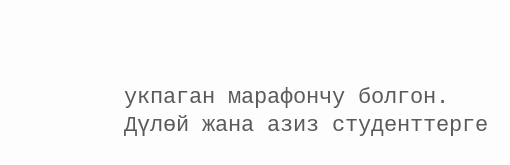укпаган марафончу болгон.
Дүлөй жана азиз студенттерге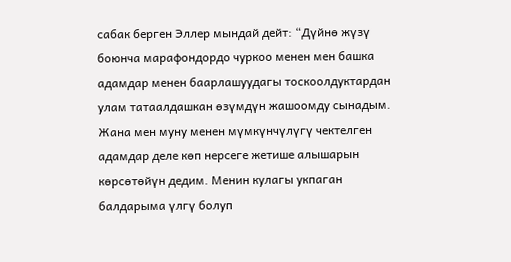сабак берген Эллер мындай дейт: “Дүйнө жүзү боюнча марафондордо чуркоо менен мен башка адамдар менен баарлашуудагы тоскоолдуктардан улам татаалдашкан өзүмдүн жашоомду сынадым. Жана мен муну менен мүмкүнчүлүгү чектелген адамдар деле көп нерсеге жетише алышарын көрсөтөйүн дедим. Менин кулагы укпаган балдарыма үлгү болуп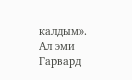калдым».
Ал эми Гарвард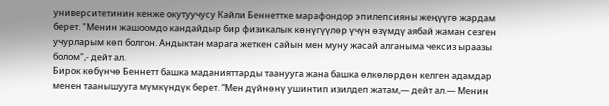университетинин кенже окутуучусу Кайли Беннеттке марафондор эпилепсияны жеңүүгө жардам берет. "Менин жашоомдо кандайдыр бир физикалык көнүгүүлөр үчүн өзүмдү аябай жаман сезген учурларым көп болгон. Андыктан марага жеткен сайын мен муну жасай алганыма чексиз ыраазы болом",- дейт ал.
Бирок көбүнчө Беннетт башка маданияттарды таанууга жана башка өлкөлөрдөн келген адамдар менен таанышууга мүмкүндүк берет. “Мен дүйнөнү ушинтип изилдеп жатам,— дейт ал.— Менин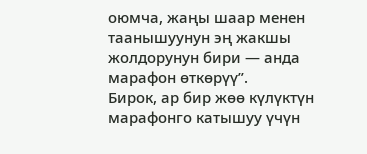оюмча, жаңы шаар менен таанышуунун эң жакшы жолдорунун бири — анда марафон өткөрүү”.
Бирок, ар бир жөө күлүктүн марафонго катышуу үчүн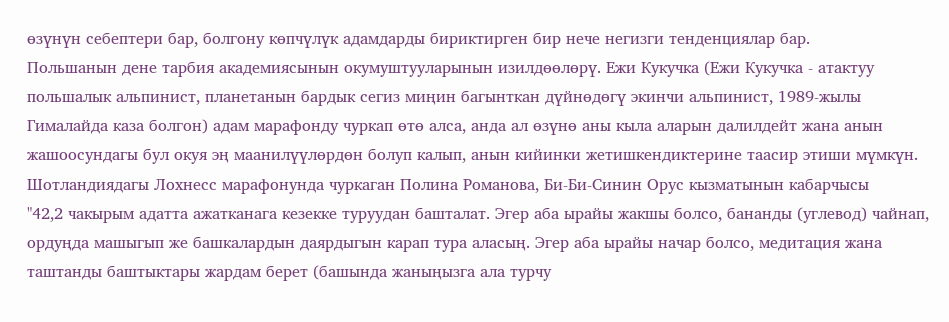өзүнүн себептери бар, болгону көпчүлүк адамдарды бириктирген бир нече негизги тенденциялар бар.
Польшанын дене тарбия академиясынын окумуштууларынын изилдөөлөрү. Ежи Кукучка (Ежи Кукучка - атактуу польшалык альпинист, планетанын бардык сегиз миңин багынткан дүйнөдөгү экинчи альпинист, 1989-жылы Гималайда каза болгон) адам марафонду чуркап өтө алса, анда ал өзүнө аны кыла аларын далилдейт жана анын жашоосундагы бул окуя эң маанилүүлөрдөн болуп калып, анын кийинки жетишкендиктерине таасир этиши мүмкүн.
Шотландиядагы Лохнесс марафонунда чуркаган Полина Романова, Би-Би-Синин Орус кызматынын кабарчысы
"42,2 чакырым адатта ажатканага кезекке туруудан башталат. Эгер аба ырайы жакшы болсо, бананды (углевод) чайнап, ордуңда машыгып же башкалардын даярдыгын карап тура аласың. Эгер аба ырайы начар болсо, медитация жана таштанды баштыктары жардам берет (башында жаныңызга ала турчу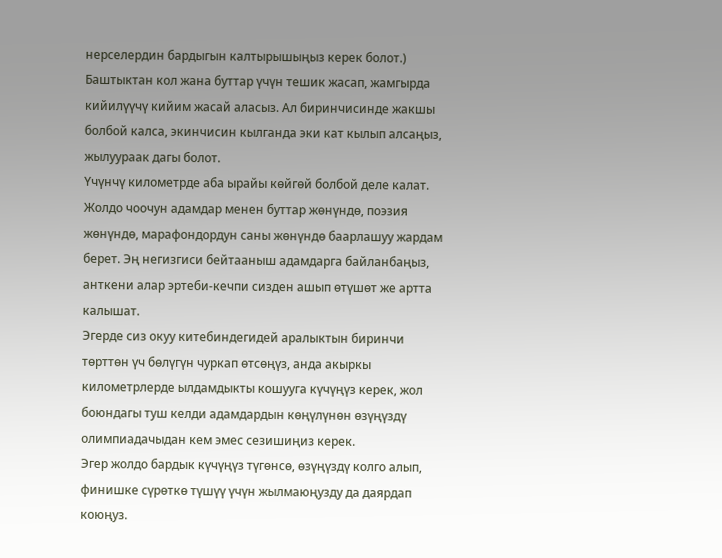нерселердин бардыгын калтырышыңыз керек болот.) Баштыктан кол жана буттар үчүн тешик жасап, жамгырда кийилүүчү кийим жасай аласыз. Ал биринчисинде жакшы болбой калса, экинчисин кылганда эки кат кылып алсаңыз, жылуураак дагы болот.
Үчүнчү километрде аба ырайы көйгөй болбой деле калат.
Жолдо чоочун адамдар менен буттар жөнүндө, поэзия жөнүндө, марафондордун саны жөнүндө баарлашуу жардам берет. Эң негизгиси бейтааныш адамдарга байланбаңыз, анткени алар эртеби-кечпи сизден ашып өтүшөт же артта калышат.
Эгерде сиз окуу китебиндегидей аралыктын биринчи төрттөн үч бөлүгүн чуркап өтсөңүз, анда акыркы километрлерде ылдамдыкты кошууга күчүңүз керек, жол боюндагы туш келди адамдардын көңүлүнөн өзүңүздү олимпиадачыдан кем эмес сезишиңиз керек.
Эгер жолдо бардык күчүңүз түгөнсө, өзүңүздү колго алып, финишке сүрөткө түшүү үчүн жылмаюңузду да даярдап коюңуз.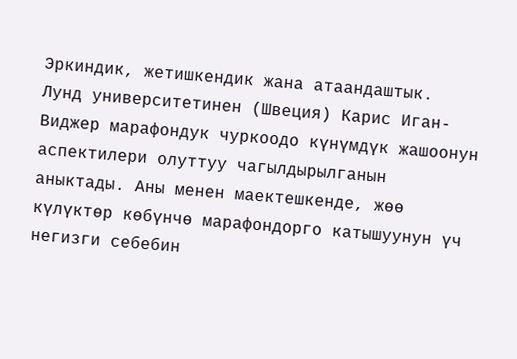Эркиндик, жетишкендик жана атаандаштык.
Лунд университетинен (Швеция) Карис Иган-Виджер марафондук чуркоодо күнүмдүк жашоонун аспектилери олуттуу чагылдырылганын аныктады. Аны менен маектешкенде, жөө күлүктөр көбүнчө марафондорго катышуунун үч негизги себебин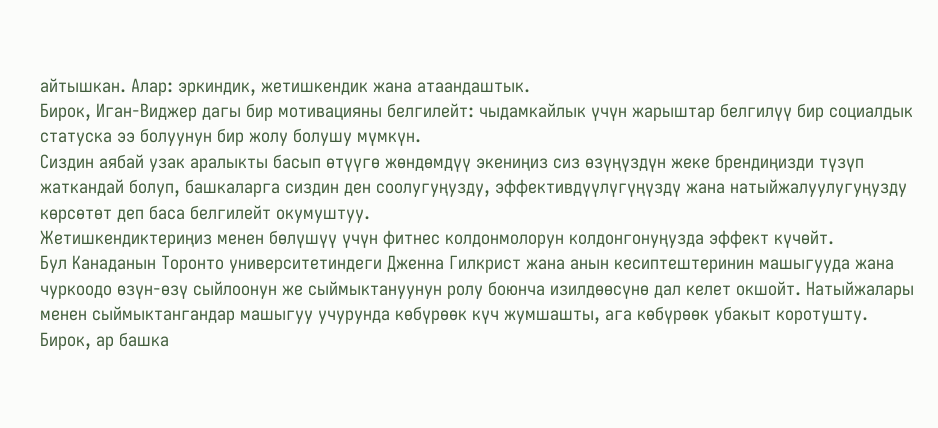айтышкан. Алар: эркиндик, жетишкендик жана атаандаштык.
Бирок, Иган-Виджер дагы бир мотивацияны белгилейт: чыдамкайлык үчүн жарыштар белгилүү бир социалдык статуска ээ болуунун бир жолу болушу мүмкүн.
Сиздин аябай узак аралыкты басып өтүүгө жөндөмдүү экениңиз сиз өзүңүздүн жеке брендиңизди түзүп жаткандай болуп, башкаларга сиздин ден соолугуңузду, эффективдүүлүгүңүздү жана натыйжалуулугуңузду көрсөтөт деп баса белгилейт окумуштуу.
Жетишкендиктериңиз менен бөлүшүү үчүн фитнес колдонмолорун колдонгонуңузда эффект күчөйт.
Бул Канаданын Торонто университетиндеги Дженна Гилкрист жана анын кесиптештеринин машыгууда жана чуркоодо өзүн-өзү сыйлоонун же сыймыктануунун ролу боюнча изилдөөсүнө дал келет окшойт. Натыйжалары менен сыймыктангандар машыгуу учурунда көбүрөөк күч жумшашты, ага көбүрөөк убакыт коротушту.
Бирок, ар башка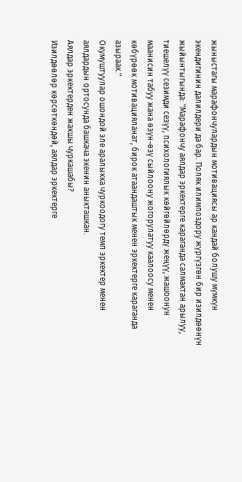жыныстагы марафончулардын мотивациясы ар кандай болушу мүмкүн экендигинин далилдери да бар. Поляк илимпоздору жүргүзгөн бир изилдөөнүн жыйынтыгында: "Марафончу аялдар эркектерге караганда салмактан арылуу, тиешелүү сезимди сезүү, психологиялык көйгөйлөрдү жеңүү, жашоонун маанисин табуу жана өзүн-өзү сыйлоону жогорулатуу каалоосу менен көбүрөөк мотивацияланат, бирок атаандаштык менен эркектерге караганда азыраак."
Окумуштуулар ошондой эле аралыкка чуркоодогу темп эркектер менен аялдардын ортосунда башкача экенин аныкташкан.
Аялдар эркектерден жакшы чуркашабы?
Изилдөөлөр көрсөткөндөй, аялдар эркектерге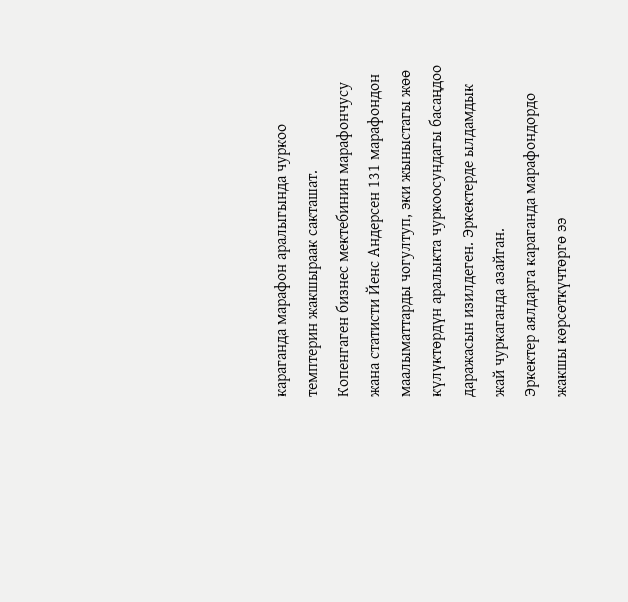караганда марафон аралыгында чуркоо темптерин жакшыраак сакташат.
Копенгаген бизнес мектебинин марафончусу жана статисти Йенс Андерсен 131 марафондон маалыматтарды чогултуп, эки жыныстагы жөө күлүктөрдүн аралыкта чуркоосундагы басаңдоо даражасын изилдеген. Эркектерде ылдамдык жай чуркаганда азайган.
Эркектер аялдарга караганда марафондордо жакшы көрсөткүчтөргө ээ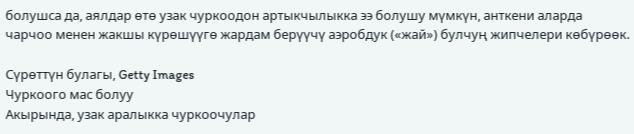болушса да, аялдар өтө узак чуркоодон артыкчылыкка ээ болушу мүмкүн, анткени аларда чарчоо менен жакшы күрөшүүгө жардам берүүчү аэробдук («жай») булчуң жипчелери көбүрөөк.

Сүрөттүн булагы, Getty Images
Чуркоого мас болуу
Акырында, узак аралыкка чуркоочулар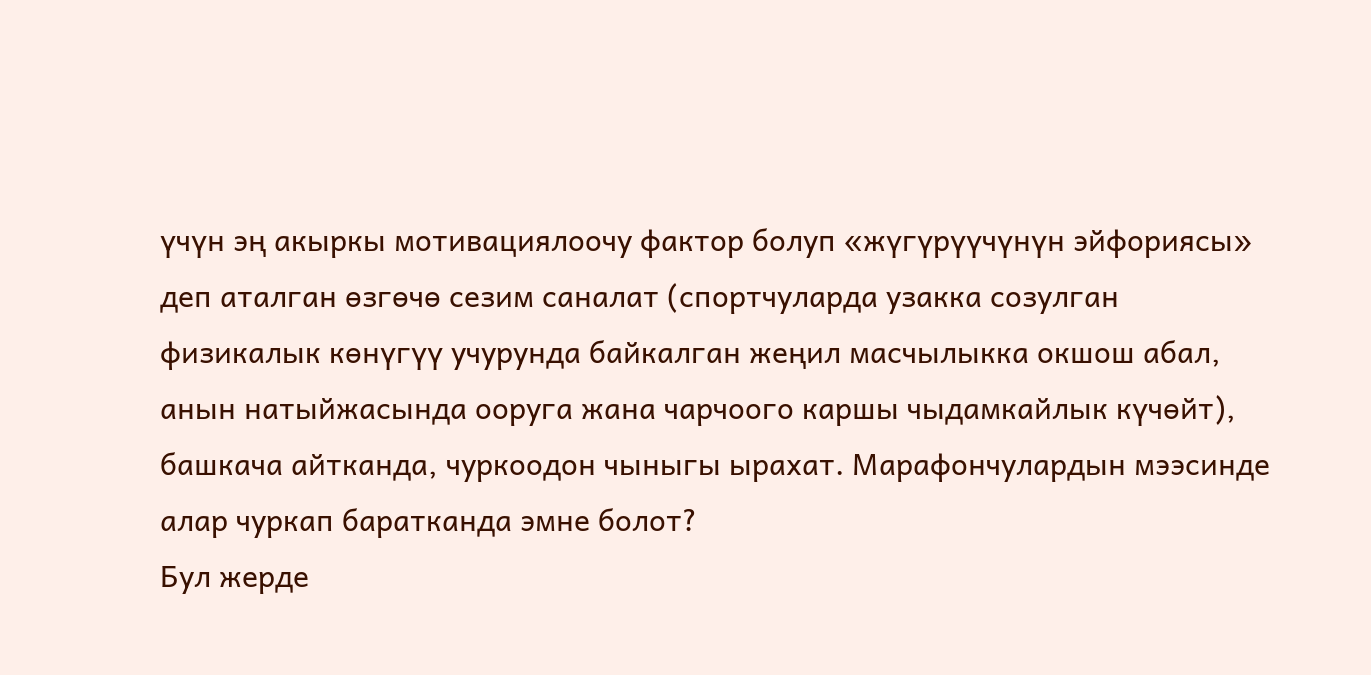үчүн эң акыркы мотивациялоочу фактор болуп «жүгүрүүчүнүн эйфориясы» деп аталган өзгөчө сезим саналат (спортчуларда узакка созулган физикалык көнүгүү учурунда байкалган жеңил масчылыкка окшош абал, анын натыйжасында ооруга жана чарчоого каршы чыдамкайлык күчөйт), башкача айтканда, чуркоодон чыныгы ырахат. Марафончулардын мээсинде алар чуркап баратканда эмне болот?
Бул жерде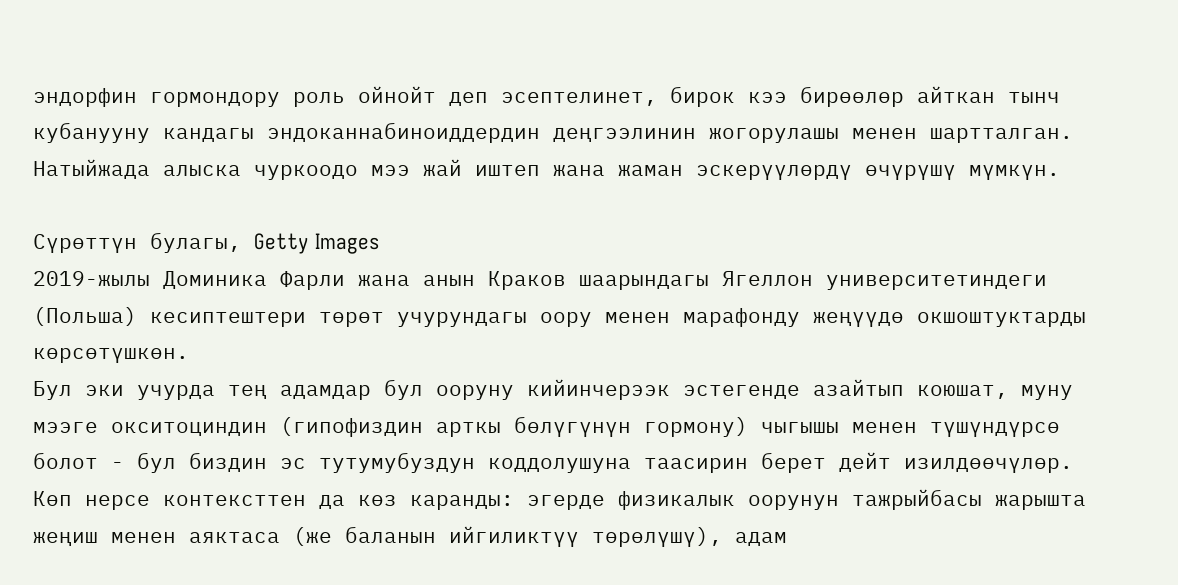эндорфин гормондору роль ойнойт деп эсептелинет, бирок кээ бирөөлөр айткан тынч кубанууну кандагы эндоканнабиноиддердин деңгээлинин жогорулашы менен шартталган.
Натыйжада алыска чуркоодо мээ жай иштеп жана жаман эскерүүлөрдү өчүрүшү мүмкүн.

Сүрөттүн булагы, Getty Images
2019-жылы Доминика Фарли жана анын Краков шаарындагы Ягеллон университетиндеги (Польша) кесиптештери төрөт учурундагы оору менен марафонду жеңүүдө окшоштуктарды көрсөтүшкөн.
Бул эки учурда тең адамдар бул ооруну кийинчерээк эстегенде азайтып коюшат, муну мээге окситоциндин (гипофиздин арткы бөлүгүнүн гормону) чыгышы менен түшүндүрсө болот - бул биздин эс тутумубуздун коддолушуна таасирин берет дейт изилдөөчүлөр.
Көп нерсе контексттен да көз каранды: эгерде физикалык оорунун тажрыйбасы жарышта жеңиш менен аяктаса (же баланын ийгиликтүү төрөлүшү), адам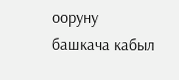ооруну башкача кабыл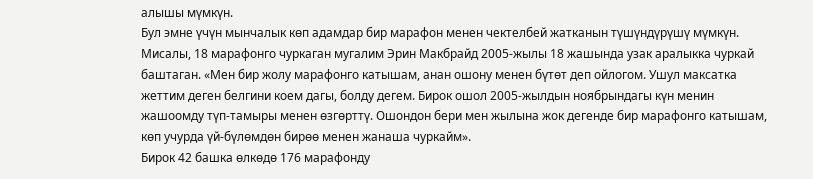алышы мүмкүн.
Бул эмне үчүн мынчалык көп адамдар бир марафон менен чектелбей жатканын түшүндүрүшү мүмкүн. Мисалы, 18 марафонго чуркаган мугалим Эрин Макбрайд 2005-жылы 18 жашында узак аралыкка чуркай баштаган. «Мен бир жолу марафонго катышам, анан ошону менен бүтөт деп ойлогом. Ушул максатка жеттим деген белгини коем дагы, болду дегем. Бирок ошол 2005-жылдын ноябрындагы күн менин жашоомду түп-тамыры менен өзгөрттү. Ошондон бери мен жылына жок дегенде бир марафонго катышам, көп учурда үй-бүлөмдөн бирөө менен жанаша чуркайм».
Бирок 42 башка өлкөдө 176 марафонду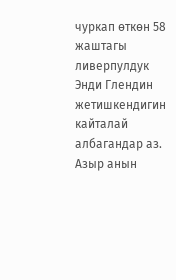чуркап өткөн 58 жаштагы ливерпулдук Энди Глендин жетишкендигин кайталай албагандар аз.
Азыр анын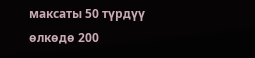максаты 50 түрдүү өлкөдө 200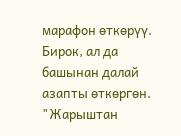марафон өткөрүү. Бирок, ал да башынан далай азапты өткөргөн.
"Жарыштан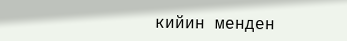кийин менден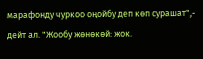марафонду чуркоо оңойбу деп көп сурашат",- дейт ал. "Жообу жөнөкөй: жок.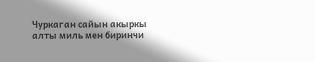Чуркаган сайын акыркы алты миль мен биринчи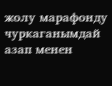жолу марафонду чуркаганымдай азап менен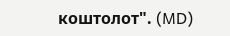коштолот". (MD)